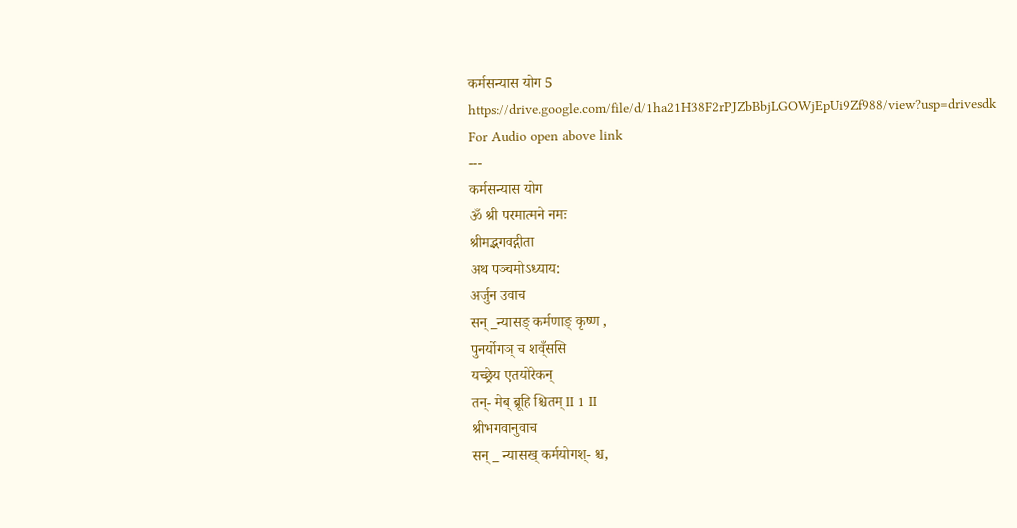कर्मसन्यास योग 5
https://drive.google.com/file/d/1ha21H38F2rPJZbBbjLGOWjEpUi9Zf988/view?usp=drivesdk
For Audio open above link
---
कर्मसन्यास योग
ॐ श्री परमात्मने नमः
श्रीमद्भगवद्गीता
अथ पञ्चमोऽध्याय:
अर्जुन उवाच
सन् _न्यासङ् कर्मणाङ् कृष्ण ,
पुनर्योगञ् च शव्ँससि
यच्छ्रेय एतयोरेकन्
तन्- मेब् ब्रूहि श्चितम् II 1 II
श्रीभगवानुवाच
सन् _ न्यासख् कर्मयोगश्- श्च,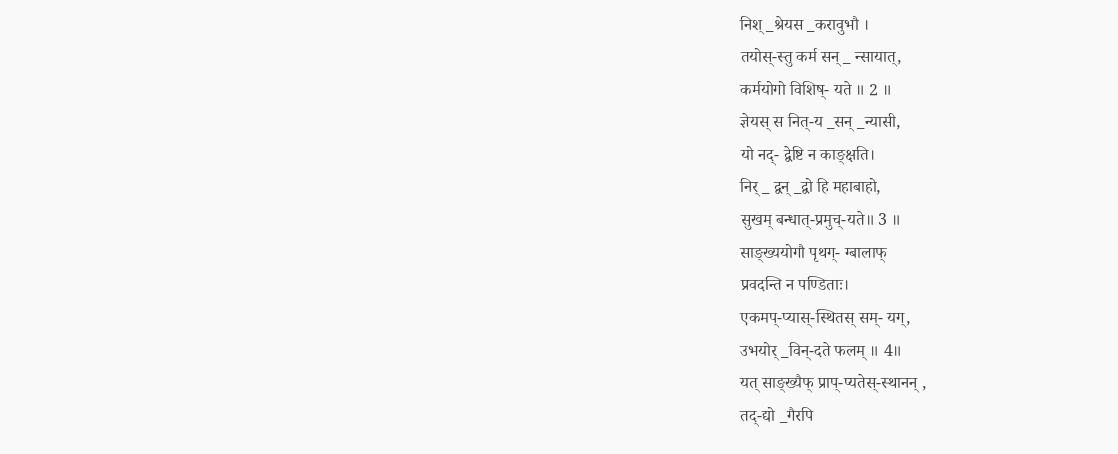निश् _श्रेयस _करावुभौ ।
तयोस्-स्तु कर्म सन् _ न्सायात्,
कर्मयोगो विशिष्- यते ॥ 2 ॥
ज्ञेयस् स नित्-य _सन् _न्यासी,
यो नद्- द्वेष्टि न काङ्क्षति।
निर् _ द्वन् _द्वो हि महाबाहो,
सुखम् बन्धात्-प्रमुच्-यते॥ 3 ॥
साङ्ख्ययोगौ पृथग्- ग्बालाफ्
प्रवदन्ति न पण्डिताः।
एकमप्-प्यास्-स्थितस् सम्- यग्,
उभयोर् _विन्-दते फलम् ॥ 4॥
यत् साङ्ख्यैफ् प्राप्-प्यतेस्-स्थानन् ,
तद्-द्यो _गैरपि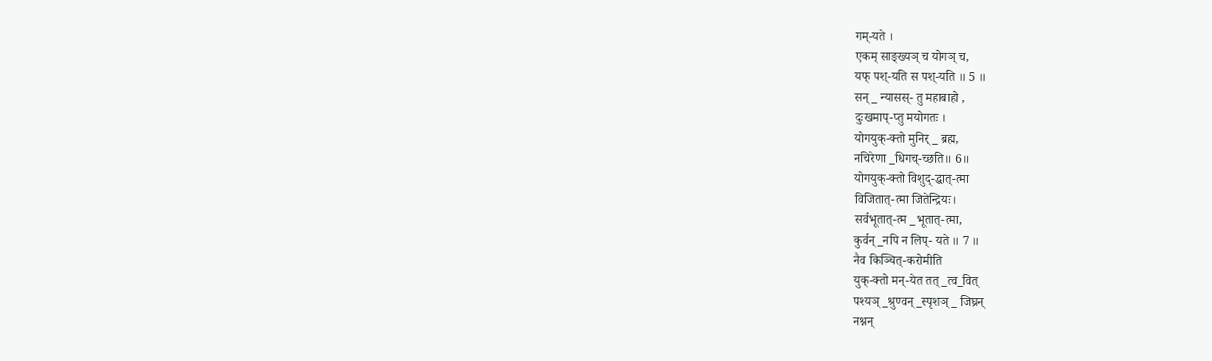गम्-यते ।
एकम् साङ्ख्यञ् च योगञ् च,
यफ् पश्-यति स पश्-यति ॥ 5 ॥
सन् _ न्यासस्- तु महाबाहो ,
दुःखमाप्-प्तु मयोगतः ।
योगयुक्-क्तो मुनिर् _ ब्रह्म,
नचिरेणा _धिगच्-च्छति॥ 6॥
योगयुक्-क्तो विशुद्-द्धात्-त्मा
विजितात्-त्मा जितेन्द्रियः।
सर्वभूतात्-त्म _भूतात्-त्मा,
कुर्वन् _नपि न लिप्- यते ॥ 7 ॥
नैव किञ्चित्-करोमीति
युक्-क्तो मन्-येत तत् _त्व_वित्
पश्यञ् _श्रुण्वन् _स्पृशञ् _ जिघ्रन्
नश्नन्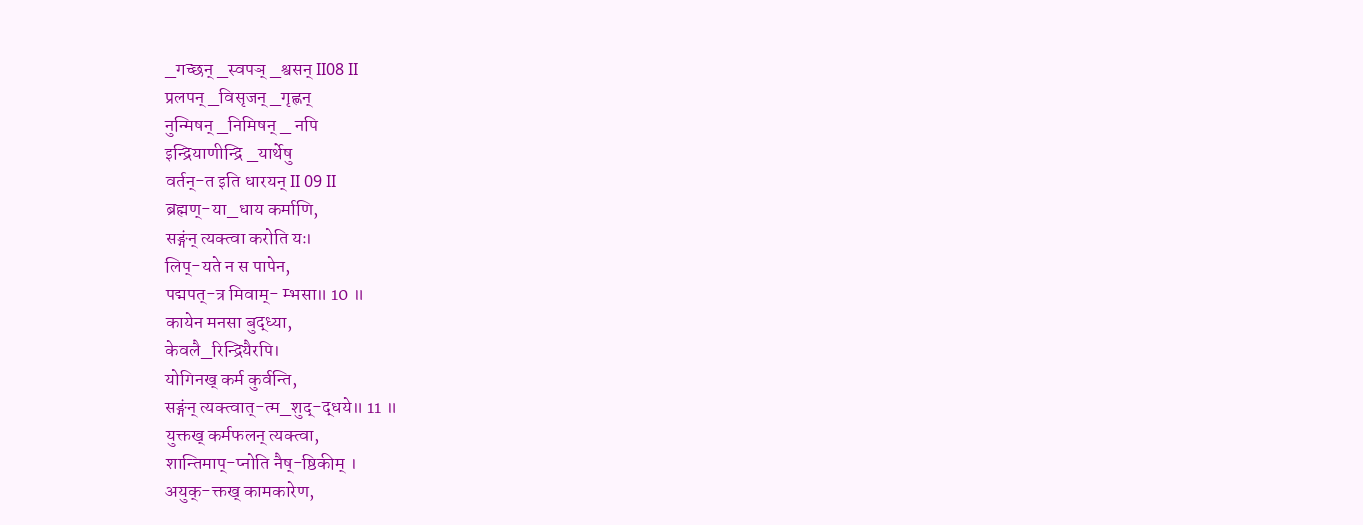_गच्छन् _स्वपञ् _श्वसन् II08 II
प्रलपन् _विसृजन् _गृह्णन्
नुन्मिषन् _निमिषन् _ नपि
इन्द्रियाणीन्द्रि _यार्थेषु
वर्तन्-त इति धारयन् II 09 II
ब्रह्मण्-या_धाय कर्माणि,
सङ्गंन् त्यक्त्वा करोति यः।
लिप्-यते न स पापेन,
पद्मपत्-त्र मिवाम्- म्भसा॥ 10 ॥
कायेन मनसा बुद्ध्या,
केवलै_रिन्द्रियैरपि।
योगिनख् कर्म कुर्वन्ति,
सङ्गंन् त्यक्त्वात्-त्म_शुद्-द्धये॥ 11 ॥
युक्तख् कर्मफलन् त्यक्त्वा,
शान्तिमाप्-प्नोति नैष्-ष्ठिकीम् ।
अयुक्-क्तख् कामकारेण,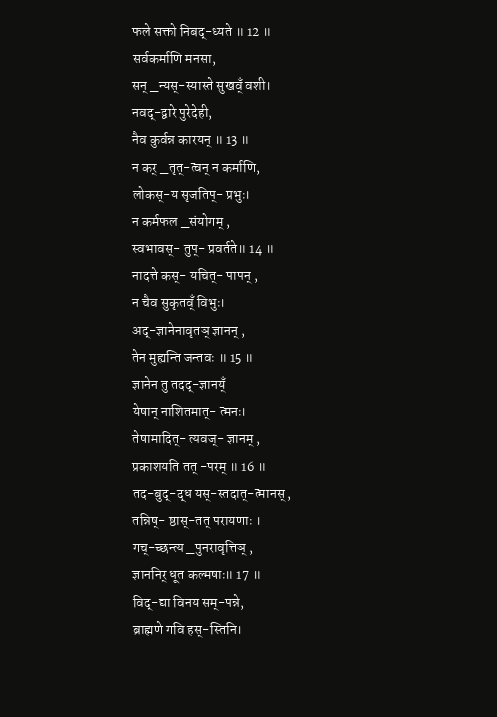फले सक्तो निबद्-ध्यते ॥ 12 ॥
सर्वकर्माणि मनसा,
सन् _न्यस्-स्यास्ते सुखव्ँ वशी।
नवद्-द्वारे पुरेदेही,
नैव कुर्वन्न कारयन् ॥ 13 ॥
न कर् _तृत्-त्वन् न कर्माणि,
लोकस्-य सृजतिप्- प्रभुः।
न कर्मफल _संयोगम् ,
स्वभावस्- तुप्- प्रवर्तते॥ 14 ॥
नादत्ते कस्- यचित्- पापन् ,
न चैव सुकृतव्ँ विभुः।
अद्-ज्ञानेनावृतञ् ज्ञानन् ,
तेन मुह्यन्ति जन्तवः ॥ 15 ॥
ज्ञानेन तु तदद्-ज्ञानय्ँ
येषान् नाशितमात्- त्मनः।
तेषामादित्- त्यवज्- ज्ञानम् ,
प्रकाशयति तत् -परम् ॥ 16 ॥
तद-बुद्-द्ध यस्-स्तदात्-त्मानस् ,
तन्निष्- ष्ठास्-तत् परायणाः ।
गच्-च्छन्त्य _पुनरावृत्तिञ् ,
ज्ञाननिर् धूत कल्मषाः॥ 17 ॥
विद्-द्या विनय सम्-पन्ने,
ब्राह्मणे गवि हस्-स्तिनि।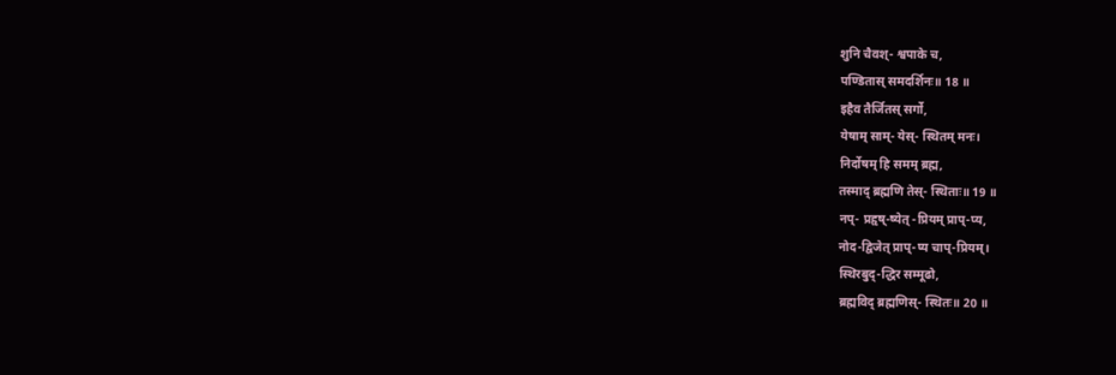शुनि चैवश्- श्वपाके च,
पण्डितास् समदर्शिनः॥ 18 ॥
इहैव तैर्जितस् सर्गो,
येषाम् साम्- येस्- स्थितम् मनः।
निर्दोषम् हि समम् ब्रह्म,
तस्माद् ब्रह्मणि तेस्- स्थिताः॥ 19 ॥
नप्- प्रहृष्-ष्येत् -प्रियम् प्राप्-प्य,
नोद-द्विजेत् प्राप्-प्य चाप्-प्रियम्।
स्थिरबुद्-द्धिर सम्मूढो,
ब्रह्मविद् ब्रह्मणिस्- स्थितः॥ 20 ॥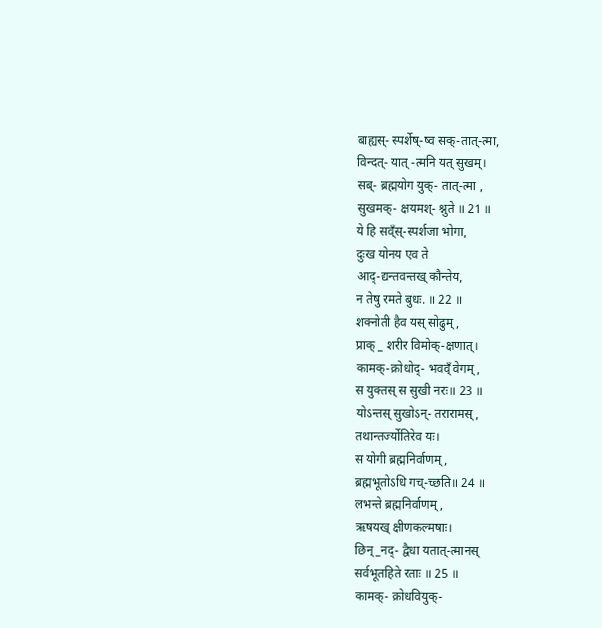बाह्यस्- स्पर्शेष्-ष्व सक्-तात्-त्मा,
विन्दत्- यात् -त्मनि यत् सुखम्।
सब्- ब्रह्मयोग युक्- तात्-त्मा ,
सुखमक्- क्षयमश्- श्नुते ॥ 21 ॥
ये हि सव्ँस्-स्पर्शजा भोगा,
दुःख योनय एव ते
आद्-द्यन्तवन्तख् कौन्तेय,
न तेषु रमते बुधः. ॥ 22 ॥
शक्नोती हैव यस् सोढुम् ,
प्राक् _ शरीर विमोक्-क्षणात्।
कामक्-क्रोधोद्- भवव्ँ वेगम् ,
स युक्तस् स सुखी नरः॥ 23 ॥
योऽन्तस् सुखोऽन्- तरारामस् ,
तथान्तर्ज्योतिरेव यः।
स योगी ब्रह्मनिर्वाणम् ,
ब्रह्मभूतोऽधि गच्-च्छति॥ 24 ॥
लभन्ते ब्रह्मनिर्वाणम्,
ऋषयख् क्षीणकल्मषाः।
छिन् _नद्- द्वैधा यतात्-त्मानस्
सर्वभूतहिते रताः ॥ 25 ॥
कामक्- क्रोधवियुक्-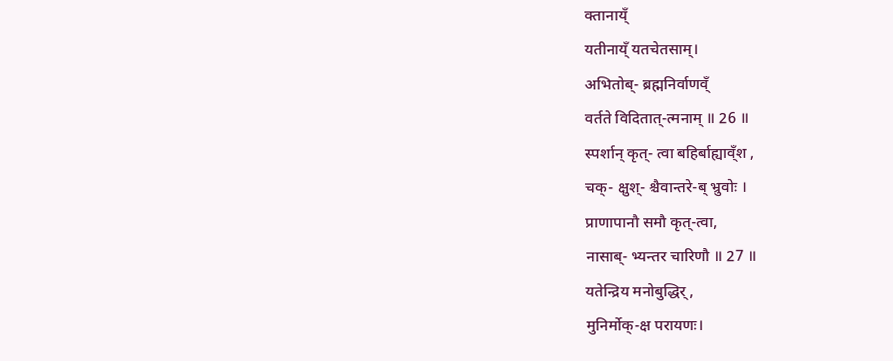क्तानाय्ँ
यतीनाय्ँ यतचेतसाम्।
अभितोब्- ब्रह्मनिर्वाणव्ँ
वर्तते विदितात्-त्मनाम् ॥ 26 ॥
स्पर्शान् कृत्- त्वा बहिर्बाह्याव्ँश ,
चक्- क्षुश्- श्चैवान्तरे-ब् भ्रुवोः ।
प्राणापानौ समौ कृत्-त्वा,
नासाब्- भ्यन्तर चारिणौ ॥ 27 ॥
यतेन्द्रिय मनोबुद्धिर् ,
मुनिर्मोक्-क्ष परायणः।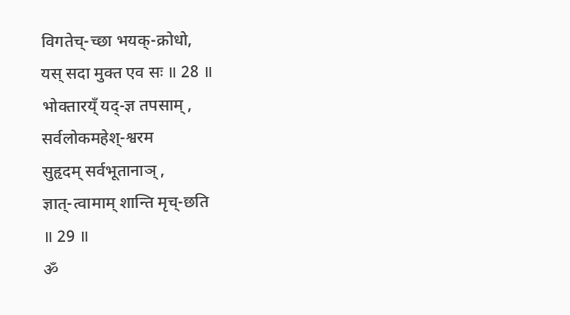विगतेच्-च्छा भयक्-क्रोधो,
यस् सदा मुक्त एव सः ॥ 28 ॥
भोक्तारय्ँ यद्-ज्ञ तपसाम् ,
सर्वलोकमहेश्-श्वरम
सुहृदम् सर्वभूतानाञ् ,
ज्ञात्-त्वामाम् शान्ति मृच्-छति
॥ 29 ॥
ॐ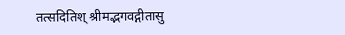तत्सदितिश् श्रीमद्भगवद्गीतासु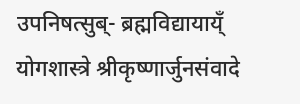उपनिषत्सुब्- ब्रह्मविद्यायाय्ँ
योगशास्त्रे श्रीकृष्णार्जुनसंवादे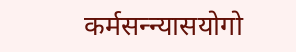कर्मसन्न्यासयोगो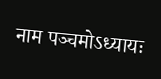नाम पञ्चमोऽध्यायः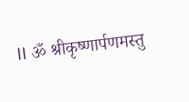II ॐ श्रीकृष्णार्पणमस्तु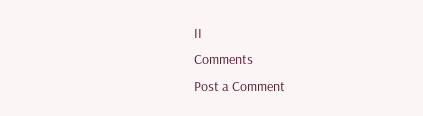II
Comments
Post a Comment